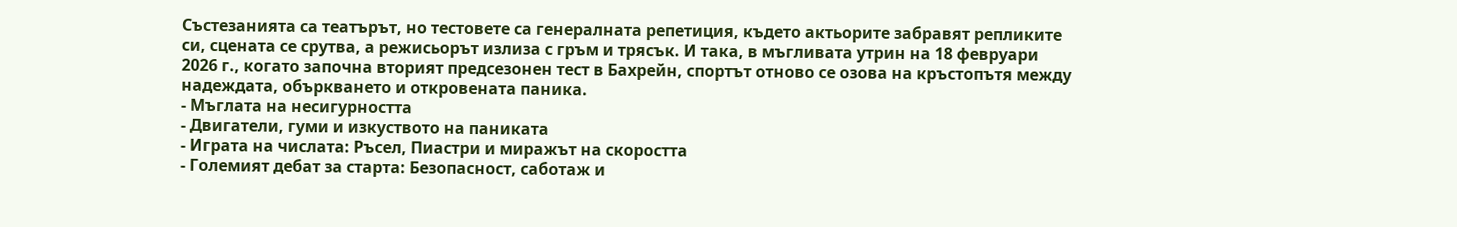Състезанията са театърът, но тестовете са генералната репетиция, където актьорите забравят репликите си, сцената се срутва, а режисьорът излиза с гръм и трясък. И така, в мъгливата утрин на 18 февруари 2026 г., когато започна вторият предсезонен тест в Бахрейн, спортът отново се озова на кръстопътя между надеждата, объркването и откровената паника.
- Мъглата на несигурността
- Двигатели, гуми и изкуството на паниката
- Играта на числата: Ръсел, Пиастри и миражът на скоростта
- Големият дебат за старта: Безопасност, саботаж и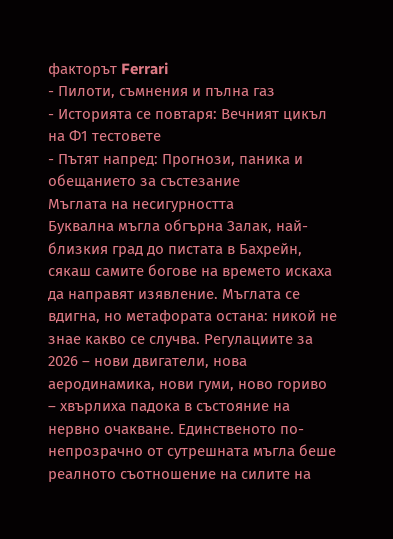факторът Ferrari
- Пилоти, съмнения и пълна газ
- Историята се повтаря: Вечният цикъл на Ф1 тестовете
- Пътят напред: Прогнози, паника и обещанието за състезание
Мъглата на несигурността
Буквална мъгла обгърна Залак, най-близкия град до пистата в Бахрейн, сякаш самите богове на времето искаха да направят изявление. Мъглата се вдигна, но метафората остана: никой не знае какво се случва. Регулациите за 2026 – нови двигатели, нова аеродинамика, нови гуми, ново гориво – хвърлиха падока в състояние на нервно очакване. Единственото по-непрозрачно от сутрешната мъгла беше реалното съотношение на силите на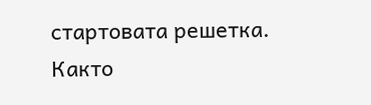стартовата решетка.
Както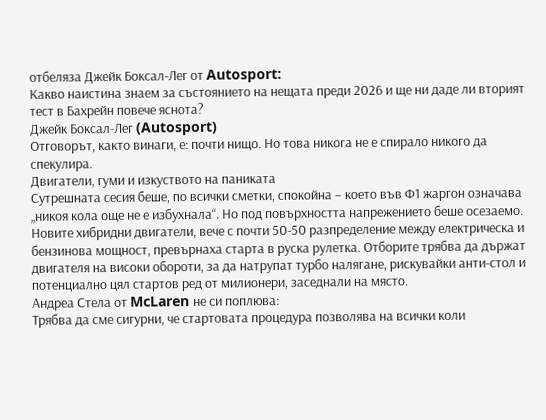отбеляза Джейк Боксал-Лег от Autosport:
Какво наистина знаем за състоянието на нещата преди 2026 и ще ни даде ли вторият тест в Бахрейн повече яснота?
Джейк Боксал-Лег (Autosport)
Отговорът, както винаги, е: почти нищо. Но това никога не е спирало никого да спекулира.
Двигатели, гуми и изкуството на паниката
Сутрешната сесия беше, по всички сметки, спокойна – което във Ф1 жаргон означава „никоя кола още не е избухнала“. Но под повърхността напрежението беше осезаемо. Новите хибридни двигатели, вече с почти 50-50 разпределение между електрическа и бензинова мощност, превърнаха старта в руска рулетка. Отборите трябва да държат двигателя на високи обороти, за да натрупат турбо налягане, рискувайки анти-стол и потенциално цял стартов ред от милионери, заседнали на място.
Андреа Стела от McLaren не си поплюва:
Трябва да сме сигурни, че стартовата процедура позволява на всички коли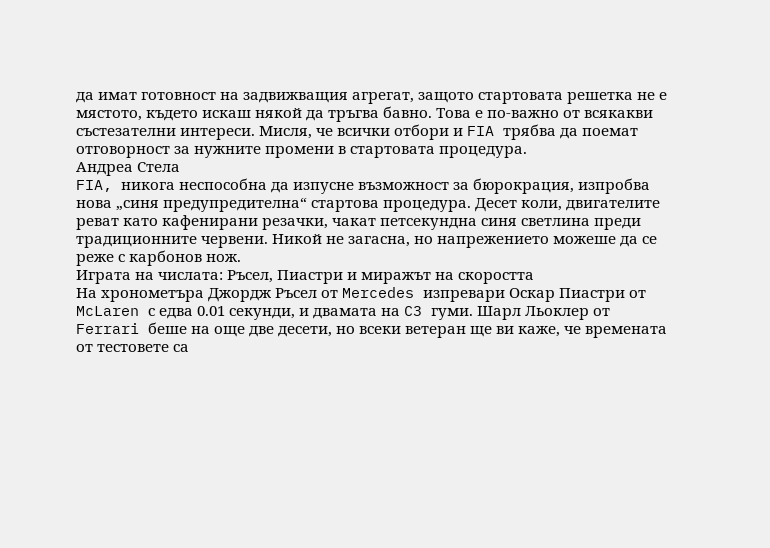да имат готовност на задвижващия агрегат, защото стартовата решетка не е мястото, където искаш някой да тръгва бавно. Това е по-важно от всякакви състезателни интереси. Мисля, че всички отбори и FIA трябва да поемат отговорност за нужните промени в стартовата процедура.
Андреа Стела
FIA, никога неспособна да изпусне възможност за бюрокрация, изпробва нова „синя предупредителна“ стартова процедура. Десет коли, двигателите реват като кафенирани резачки, чакат петсекундна синя светлина преди традиционните червени. Никой не загасна, но напрежението можеше да се реже с карбонов нож.
Играта на числата: Ръсел, Пиастри и миражът на скоростта
На хронометъра Джордж Ръсел от Mercedes изпревари Оскар Пиастри от McLaren с едва 0.01 секунди, и двамата на C3 гуми. Шарл Льоклер от Ferrari беше на още две десети, но всеки ветеран ще ви каже, че времената от тестовете са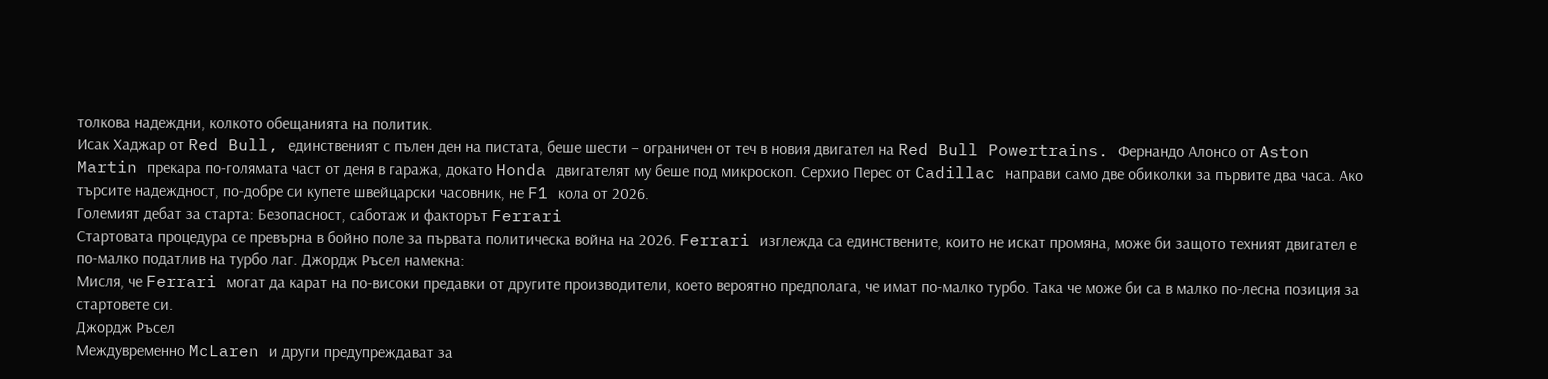толкова надеждни, колкото обещанията на политик.
Исак Хаджар от Red Bull, единственият с пълен ден на пистата, беше шести – ограничен от теч в новия двигател на Red Bull Powertrains. Фернандо Алонсо от Aston Martin прекара по-голямата част от деня в гаража, докато Honda двигателят му беше под микроскоп. Серхио Перес от Cadillac направи само две обиколки за първите два часа. Ако търсите надеждност, по-добре си купете швейцарски часовник, не F1 кола от 2026.
Големият дебат за старта: Безопасност, саботаж и факторът Ferrari
Стартовата процедура се превърна в бойно поле за първата политическа война на 2026. Ferrari изглежда са единствените, които не искат промяна, може би защото техният двигател е по-малко податлив на турбо лаг. Джордж Ръсел намекна:
Мисля, че Ferrari могат да карат на по-високи предавки от другите производители, което вероятно предполага, че имат по-малко турбо. Така че може би са в малко по-лесна позиция за стартовете си.
Джордж Ръсел
Междувременно McLaren и други предупреждават за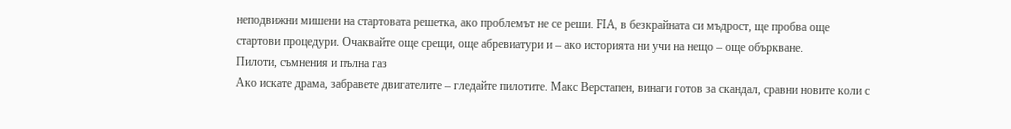неподвижни мишени на стартовата решетка, ако проблемът не се реши. FIA, в безкрайната си мъдрост, ще пробва още стартови процедури. Очаквайте още срещи, още абревиатури и – ако историята ни учи на нещо – още объркване.
Пилоти, съмнения и пълна газ
Ако искате драма, забравете двигателите – гледайте пилотите. Макс Верстапен, винаги готов за скандал, сравни новите коли с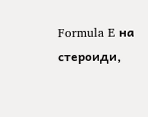Formula E на стероиди,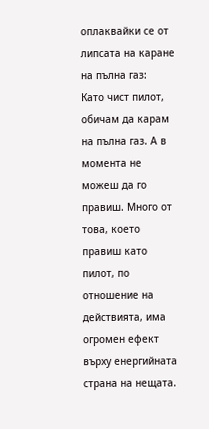оплаквайки се от липсата на каране на пълна газ:
Като чист пилот, обичам да карам на пълна газ. А в момента не можеш да го правиш. Много от това, което правиш като пилот, по отношение на действията, има огромен ефект върху енергийната страна на нещата.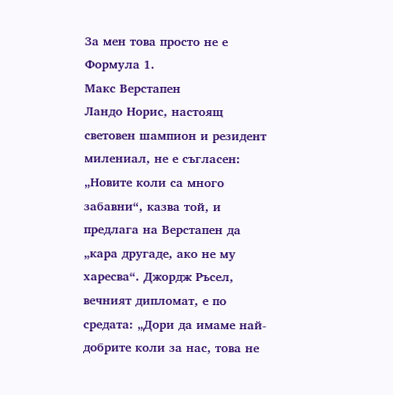За мен това просто не е Формула 1.
Макс Верстапен
Ландо Норис, настоящ световен шампион и резидент милениал, не е съгласен: „Новите коли са много забавни“, казва той, и предлага на Верстапен да „кара другаде, ако не му харесва“. Джордж Ръсел, вечният дипломат, е по средата: „Дори да имаме най-добрите коли за нас, това не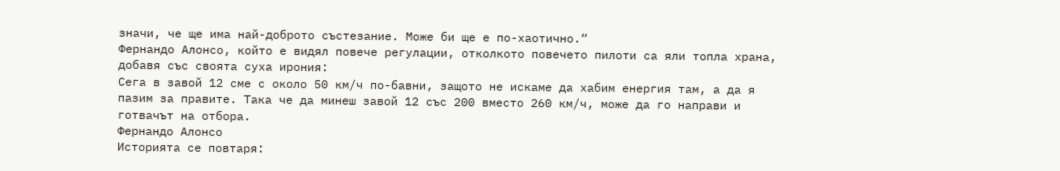значи, че ще има най-доброто състезание. Може би ще е по-хаотично.“
Фернандо Алонсо, който е видял повече регулации, отколкото повечето пилоти са яли топла храна, добавя със своята суха ирония:
Сега в завой 12 сме с около 50 км/ч по-бавни, защото не искаме да хабим енергия там, а да я пазим за правите. Така че да минеш завой 12 със 200 вместо 260 км/ч, може да го направи и готвачът на отбора.
Фернандо Алонсо
Историята се повтаря: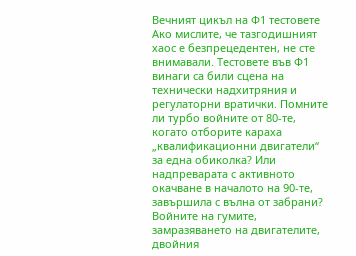Вечният цикъл на Ф1 тестовете
Ако мислите, че тазгодишният хаос е безпрецедентен, не сте внимавали. Тестовете във Ф1 винаги са били сцена на технически надхитряния и регулаторни вратички. Помните ли турбо войните от 80-те, когато отборите караха „квалификационни двигатели“ за една обиколка? Или надпреварата с активното окачване в началото на 90-те, завършила с вълна от забрани? Войните на гумите, замразяването на двигателите, двойния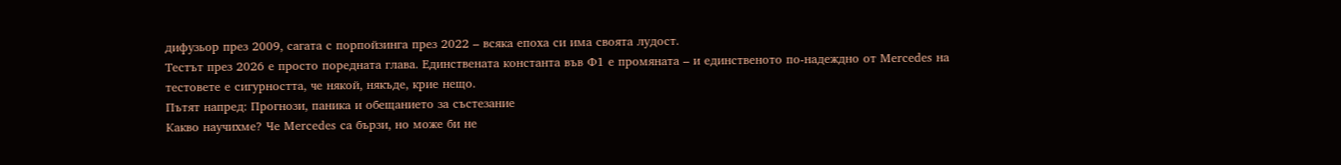дифузьор през 2009, сагата с порпойзинга през 2022 – всяка епоха си има своята лудост.
Тестът през 2026 е просто поредната глава. Единствената константа във Ф1 е промяната – и единственото по-надеждно от Mercedes на тестовете е сигурността, че някой, някъде, крие нещо.
Пътят напред: Прогнози, паника и обещанието за състезание
Какво научихме? Че Mercedes са бързи, но може би не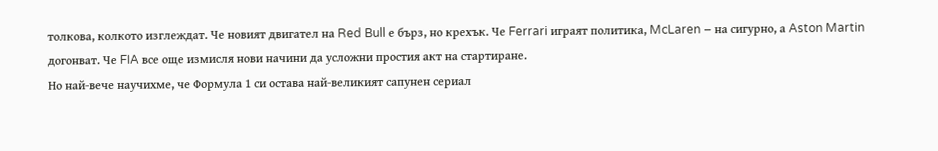толкова, колкото изглеждат. Че новият двигател на Red Bull е бърз, но крехък. Че Ferrari играят политика, McLaren – на сигурно, а Aston Martin догонват. Че FIA все още измисля нови начини да усложни простия акт на стартиране.
Но най-вече научихме, че Формула 1 си остава най-великият сапунен сериал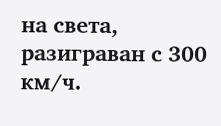на света, разиграван с 300 км/ч.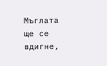Мъглата ще се вдигне,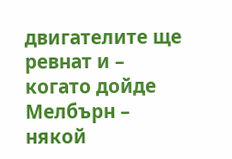двигателите ще ревнат и – когато дойде Мелбърн – някой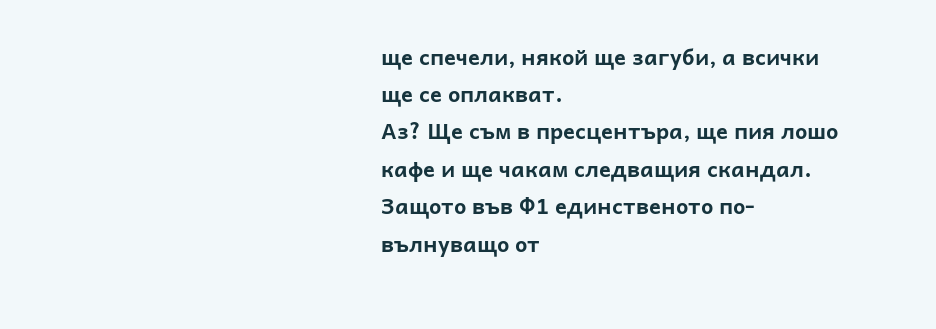ще спечели, някой ще загуби, а всички ще се оплакват.
Аз? Ще съм в пресцентъра, ще пия лошо кафе и ще чакам следващия скандал. Защото във Ф1 единственото по-вълнуващо от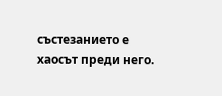състезанието е хаосът преди него.